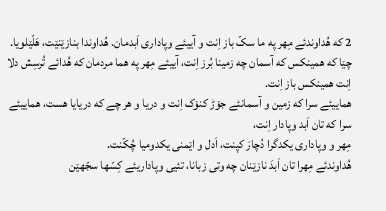2 که هُداوندئے مِهر په ما سکّ باز اِنت و آییئے وپاداری اَبدمان. هُداوندا بنازێنێت، هَلّێلویا.
چێا که همینکس که آسمان چه زمینا بُرز اِنت، آییئے مِهر په هما مردمان که هُدائے تُرسِش دلا اِنت همینکس باز اِنت.
هماییئے سرا که زمین و آسمانئے جۆڑ کنۆک اِنت و دریا و هر چے که دریایا هست، هماییئے سرا که تان اَبد وپادار اِنت،
مِهر و وپاداری یکدگرا دُچارَ کپنت، اَدل و اێمنی یکدومیا چُکّنت.
هُداوندئے مِهرا تان اَبدَ نازێنان چه وتی زبانا، تئیی وپاداریئے کِسّها سجّهێن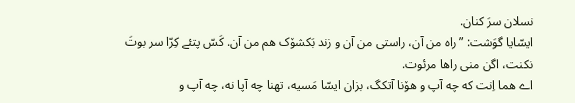نسلان سرَ کنان.
ایسّایا گوَشت: ”راه من آن، راستی من آن و زند بَکشۆک هم من آن. کَسّ پتئے کِرّا سر بوتَ نکنت، اگن منی راها مرئوت.
اے هما اِنت که چه آپ و هۆنا آتکگ، بزان ایسّا مَسیه، تهنا چه آپا نه، چه آپ و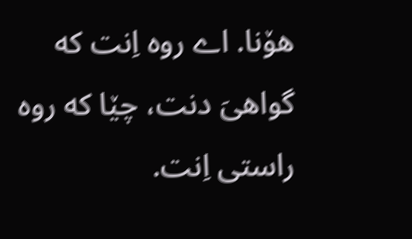هۆنا. اے روه اِنت که گواهیَ دنت، چێا که روه راستی اِنت.